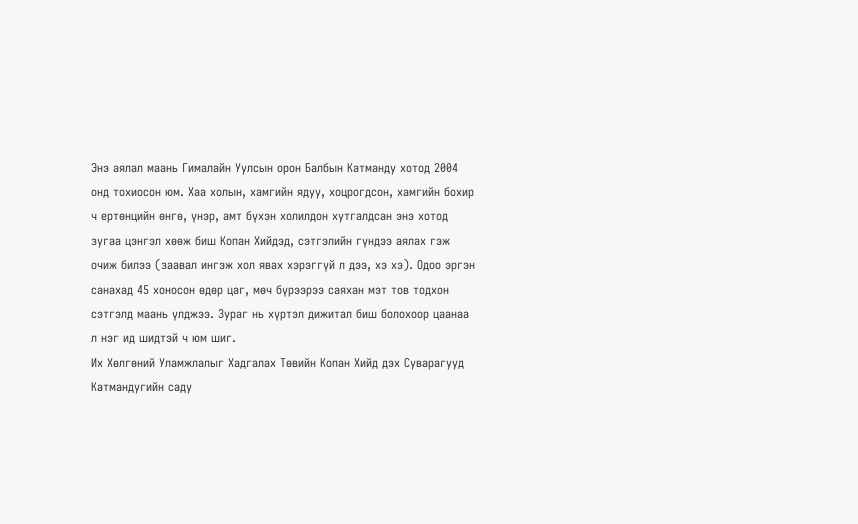Энэ аялал маань Гималайн Уулсын орон Балбын Катманду хотод 2004 онд тохиосон юм. Хаа холын, хамгийн ядуу, хоцрогдсон, хамгийн бохир ч ертөнцийн өнгө, үнэр, амт бүхэн холилдон хутгалдсан энэ хотод зугаа цэнгэл хөөж биш Копан Хийдэд, сэтгэлийн гүндээ аялах гэж очиж билээ (заавал ингэж хол явах хэрэггүй л дээ, хэ хэ). Одоо эргэн санахад 45 хоносон өдөр цаг, мөч бүрээрээ саяхан мэт тов тодхон сэтгэлд маань үлджээ. Зураг нь хүртэл дижитал биш болохоор цаанаа л нэг ид шидтэй ч юм шиг.
Их Хөлгөний Уламжлалыг Хадгалах Төвийн Копан Хийд дэх Суварагууд
Катмандугийн саду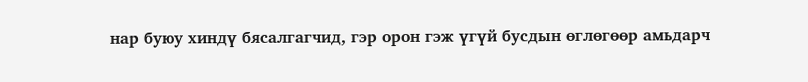нар буюу хиндү бясалгагчид, гэр орон гэж үгүй бусдын өглөгөөр амьдарч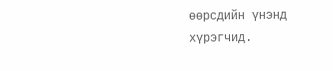өөрсдийн үнэнд хүрэгчид.